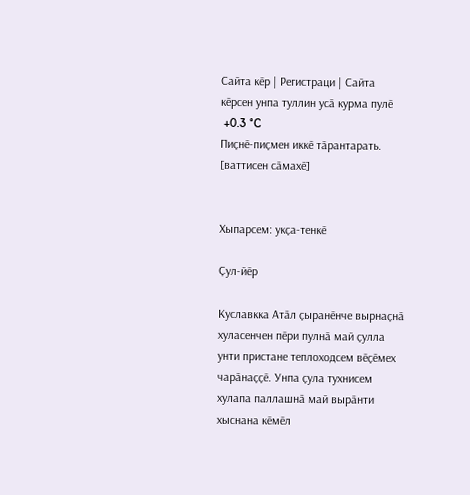Сайта кӗр | Регистраци | Сайта кӗрсен унпа туллин усӑ курма пулӗ
 +0.3 °C
Пиҫнӗ-пиҫмен иккӗ тӑрантарать.
[ваттисен сӑмахӗ]


Хыпарсем: укҫа-тенкӗ

Ҫул-йӗр

Куславкка Атӑл ҫыранӗнче вырнаҫнӑ хуласенчен пӗри пулнӑ май ҫулла унти пристане теплоходсем вӗҫӗмех чарӑнаҫҫӗ. Унпа ҫула тухнисем хулапа паллашнӑ май вырӑнти хыснана кӗмӗл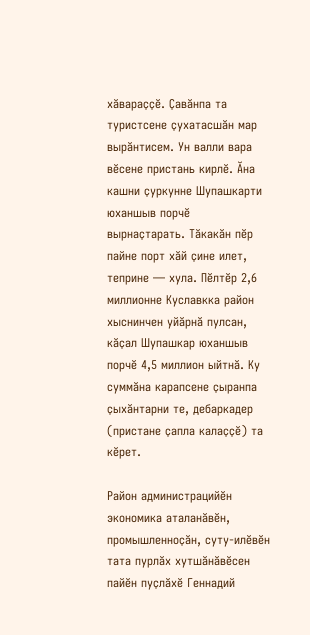хӑвараҫҫӗ. Ҫавӑнпа та туристсене ҫухатасшӑн мар вырӑнтисем. Ун валли вара вӗсене пристань кирлӗ. Ӑна кашни ҫуркунне Шупашкарти юханшыв порчӗ вырнаҫтарать. Тӑкакӑн пӗр пайне порт хӑй ҫине илет, теприне — хула. Пӗлтӗр 2,6 миллионне Куславкка район хыснинчен уйӑрнӑ пулсан, кӑҫал Шупашкар юханшыв порчӗ 4,5 миллион ыйтнӑ. Ку суммӑна карапсене ҫыранпа ҫыхӑнтарни те, дебаркадер (пристане ҫапла калаҫҫӗ) та кӗрет.

Район администрацийӗн экономика аталанӑвӗн, промышленноҫӑн, суту-илӗвӗн тата пурлӑх хутшӑнӑвӗсен пайӗн пуҫлӑхӗ Геннадий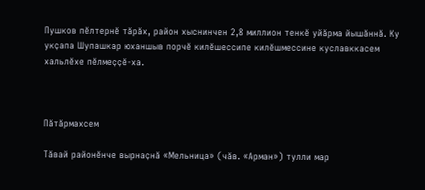Пушков пӗлтернӗ тӑрӑх, район хыснинчен 2,8 миллион тенкӗ уйӑрма йышӑннӑ. Ку укҫапа Шупашкар юханшыв порчӗ килӗшессипе килӗшмессине куславккасем хальлӗхе пӗлмеҫҫӗ-ха.



Пӑтӑрмахсем

Тӑвай районӗнче вырнаҫнӑ «Мельница» (чӑв. «Арман») тулли мар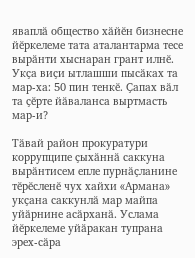яваплӑ общество хӑйӗн бизнесне йӗркелеме тата аталантарма тесе вырӑнти хыснаран грант илнӗ. Укҫа виҫи ытлашши пысӑках та мар-ха: 50 пин тенкӗ. Ҫапах вӑл та ҫӗрте йӑваланса выртмасть мар-и?

Тӑвай район прокуратури коррупципе ҫыхӑннӑ саккуна вырӑнтисем епле пурнӑҫланине тӗрӗсленӗ чух хайхи «Армана» укҫана саккунлӑ мар майпа уйӑрнине асӑрханӑ. Услама йӗркелеме уйӑракан тупрана эрех-сӑра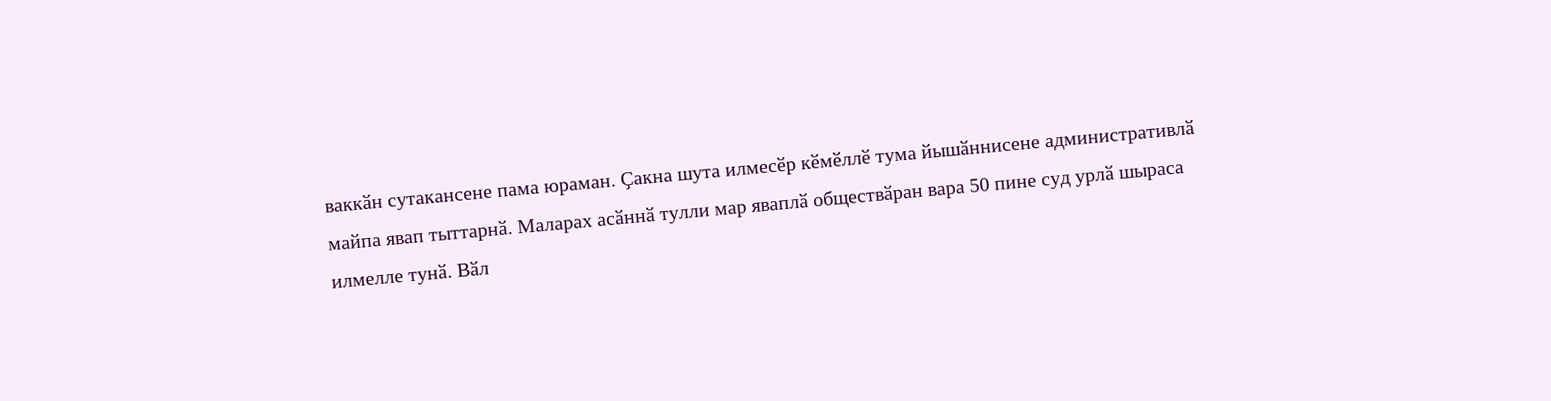ваккӑн сутакансене пама юраман. Ҫакна шута илмесӗр кӗмӗллӗ тума йышӑннисене административлӑ майпа явап тыттарнӑ. Маларах асӑннӑ тулли мар яваплӑ обществӑран вара 50 пине суд урлӑ шыраса илмелле тунӑ. Вӑл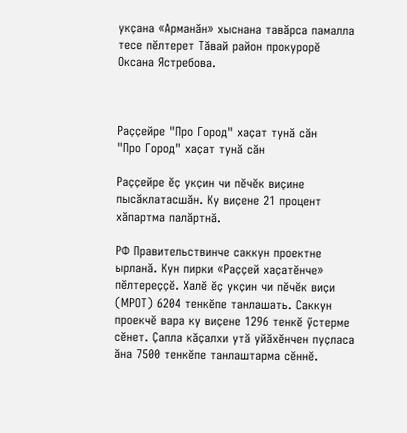укҫана «Арманӑн» хыснана тавӑрса памалла тесе пӗлтерет Тӑвай район прокурорӗ Оксана Ястребова.



Раҫҫейре "Про Город" хаҫат тунӑ сӑн
"Про Город" хаҫат тунӑ сӑн

Раҫҫейре ӗҫ укҫин чи пӗчӗк виҫине пысӑклатасшӑн. Ку виҫене 21 процент хӑпартма палӑртнӑ.

РФ Правительствинче саккун проектне ырланӑ. Кун пирки «Раҫҫей хаҫатӗнче» пӗлтереҫҫӗ. Халӗ ӗҫ укҫин чи пӗчӗк виҫи (МРОТ) 6204 тенкӗпе танлашать. Саккун проекчӗ вара ку виҫене 1296 тенкӗ ӳстерме сӗнет. Ҫапла кӑҫалхи утӑ уйӑхӗнчен пуҫласа ӑна 7500 тенкӗпе танлаштарма сӗннӗ.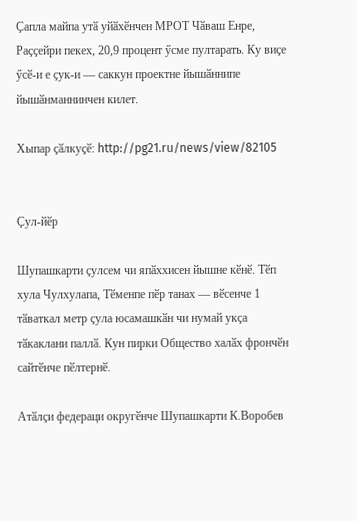Ҫапла майпа утӑ уйӑхӗнчен МРОТ Чӑваш Енре, Раҫҫейри пекех, 20,9 процент ӳсме пултарать. Ку виҫе ӳсӗ-и е ҫук-и — саккун проектне йышӑннипе йышӑнманнинчен килет.

Хыпар ҫӑлкуҫӗ: http://pg21.ru/news/view/82105


Ҫул-йӗр

Шупашкарти ҫулсем чи япӑххисен йышне кӗнӗ. Тӗп хула Чулхулапа, Тӗменпе пӗр танах — вӗсенче 1 тӑваткал метр ҫула юсамашкӑн чи нумай укҫа тӑкаклани паллӑ. Кун пирки Общество халӑх фрончӗн сайтӗнче пӗлтернӗ.

Атӑлҫи федераци округӗнче Шупашкарти К.Воробев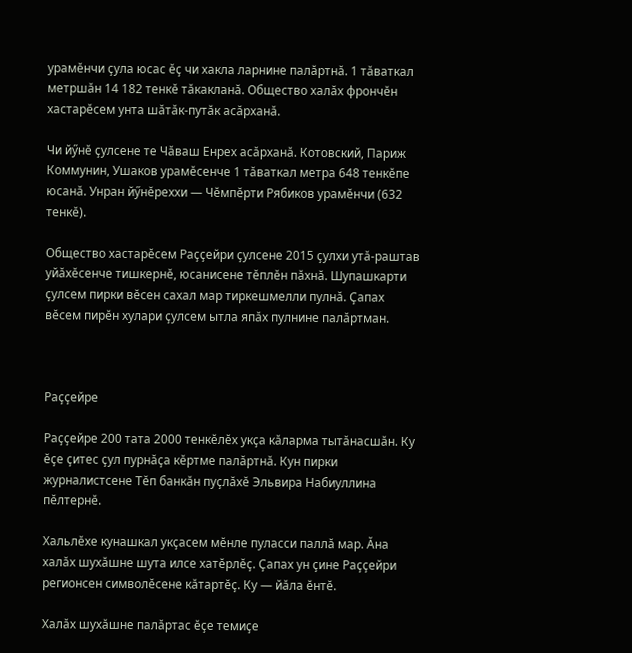урамӗнчи ҫула юсас ӗҫ чи хакла ларнине палӑртнӑ. 1 тӑваткал метршӑн 14 182 тенкӗ тӑкакланӑ. Общество халӑх фрончӗн хастарӗсем унта шӑтӑк-путӑк асӑрханӑ.

Чи йӳнӗ ҫулсене те Чӑваш Енрех асӑрханӑ. Котовский, Париж Коммунин, Ушаков урамӗсенче 1 тӑваткал метра 648 тенкӗпе юсанӑ. Унран йӳнӗреххи — Чӗмпӗрти Рябиков урамӗнчи (632 тенкӗ).

Общество хастарӗсем Раҫҫейри ҫулсене 2015 ҫулхи утӑ-раштав уйӑхӗсенче тишкернӗ, юсанисене тӗплӗн пӑхнӑ. Шупашкарти ҫулсем пирки вӗсен сахал мар тиркешмелли пулнӑ. Ҫапах вӗсем пирӗн хулари ҫулсем ытла япӑх пулнине палӑртман.



Раҫҫейре

Раҫҫейре 200 тата 2000 тенкӗлӗх укҫа кӑларма тытӑнасшӑн. Ку ӗҫе ҫитес ҫул пурнӑҫа кӗртме палӑртнӑ. Кун пирки журналистсене Тӗп банкӑн пуҫлӑхӗ Эльвира Набиуллина пӗлтернӗ.

Хальлӗхе кунашкал укҫасем мӗнле пуласси паллӑ мар. Ӑна халӑх шухӑшне шута илсе хатӗрлӗҫ. Ҫапах ун ҫине Раҫҫейри регионсен символӗсене кӑтартӗҫ. Ку — йӑла ӗнтӗ.

Халӑх шухӑшне палӑртас ӗҫе темиҫе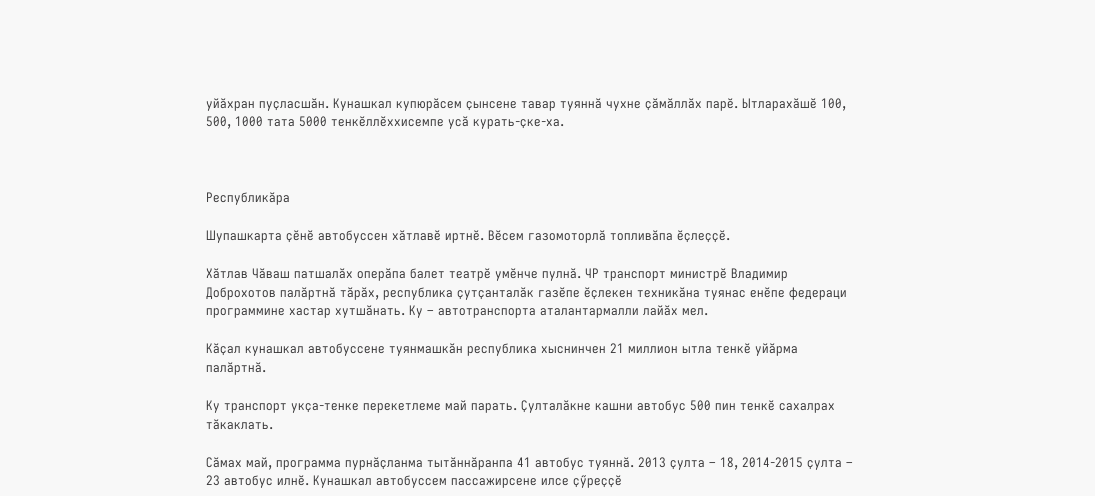уйӑхран пуҫласшӑн. Кунашкал купюрӑсем ҫынсене тавар туяннӑ чухне ҫӑмӑллӑх парӗ. Ытларахӑшӗ 100, 500, 1000 тата 5000 тенкӗллӗххисемпе усӑ курать-ҫке-ха.



Республикӑра

Шупашкарта ҫӗнӗ автобуссен хӑтлавӗ иртнӗ. Вӗсем газомоторлӑ топливӑпа ӗҫлеҫҫӗ.

Хӑтлав Чӑваш патшалӑх оперӑпа балет театрӗ умӗнче пулнӑ. ЧР транспорт министрӗ Владимир Доброхотов палӑртнӑ тӑрӑх, республика ҫутҫанталӑк газӗпе ӗҫлекен техникӑна туянас енӗпе федераци программине хастар хутшӑнать. Ку – автотранспорта аталантармалли лайӑх мел.

Кӑҫал кунашкал автобуссене туянмашкӑн республика хыснинчен 21 миллион ытла тенкӗ уйӑрма палӑртнӑ.

Ку транспорт укҫа-тенке перекетлеме май парать. Ҫулталӑкне кашни автобус 500 пин тенкӗ сахалрах тӑкаклать.

Сӑмах май, программа пурнӑҫланма тытӑннӑранпа 41 автобус туяннӑ. 2013 ҫулта – 18, 2014-2015 ҫулта – 23 автобус илнӗ. Кунашкал автобуссем пассажирсене илсе ҫӳреҫҫӗ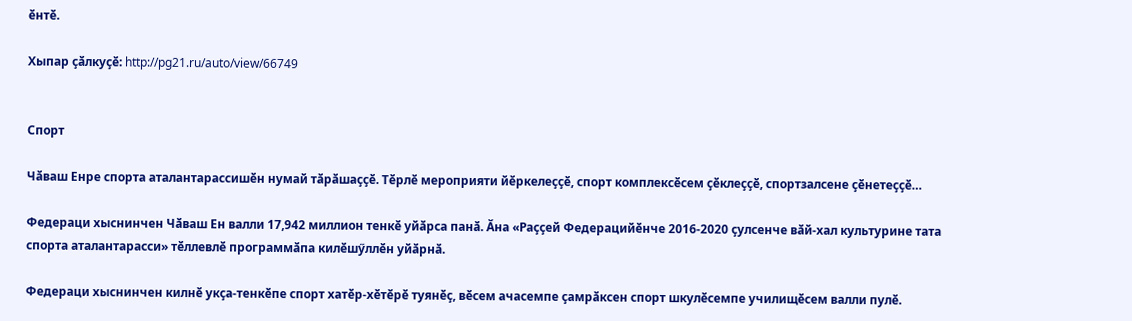ӗнтӗ.

Хыпар ҫӑлкуҫӗ: http://pg21.ru/auto/view/66749


Спорт

Чӑваш Енре спорта аталантарассишӗн нумай тӑрӑшаҫҫӗ. Тӗрлӗ мероприяти йӗркелеҫҫӗ, спорт комплексӗсем ҫӗклеҫҫӗ, спортзалсене ҫӗнетеҫҫӗ…

Федераци хыснинчен Чӑваш Ен валли 17,942 миллион тенкӗ уйӑрса панӑ. Ӑна «Раҫҫей Федерацийӗнче 2016-2020 ҫулсенче вӑй-хал культурине тата спорта аталантарасси» тӗллевлӗ программӑпа килӗшӳллӗн уйӑрнӑ.

Федераци хыснинчен килнӗ укҫа-тенкӗпе спорт хатӗр-хӗтӗрӗ туянӗҫ, вӗсем ачасемпе ҫамрӑксен спорт шкулӗсемпе училищӗсем валли пулӗ.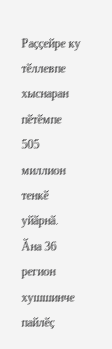Раҫҫейре ку тӗллевпе хыснаран пӗтӗмпе 505 миллион тенкӗ уйӑрнӑ. Ӑна 36 регион хушшинче пайлӗҫ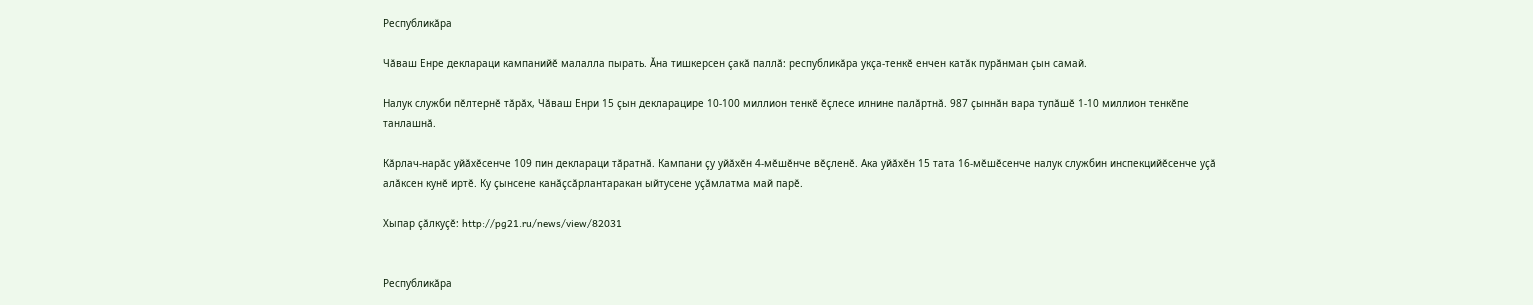Республикӑра

Чӑваш Енре деклараци кампанийӗ малалла пырать. Ӑна тишкерсен ҫакӑ паллӑ: республикӑра укҫа-тенкӗ енчен катӑк пурӑнман ҫын самай.

Налук служби пӗлтернӗ тӑрӑх, Чӑваш Енри 15 ҫын декларацире 10-100 миллион тенкӗ ӗҫлесе илнине палӑртнӑ. 987 ҫыннӑн вара тупӑшӗ 1-10 миллион тенкӗпе танлашнӑ.

Кӑрлач-нарӑс уйӑхӗсенче 109 пин деклараци тӑратнӑ. Кампани ҫу уйӑхӗн 4-мӗшӗнче вӗҫленӗ. Ака уйӑхӗн 15 тата 16-мӗшӗсенче налук службин инспекцийӗсенче уҫӑ алӑксен кунӗ иртӗ. Ку ҫынсене канӑҫсӑрлантаракан ыйтусене уҫӑмлатма май парӗ.

Хыпар ҫӑлкуҫӗ: http://pg21.ru/news/view/82031


Республикӑра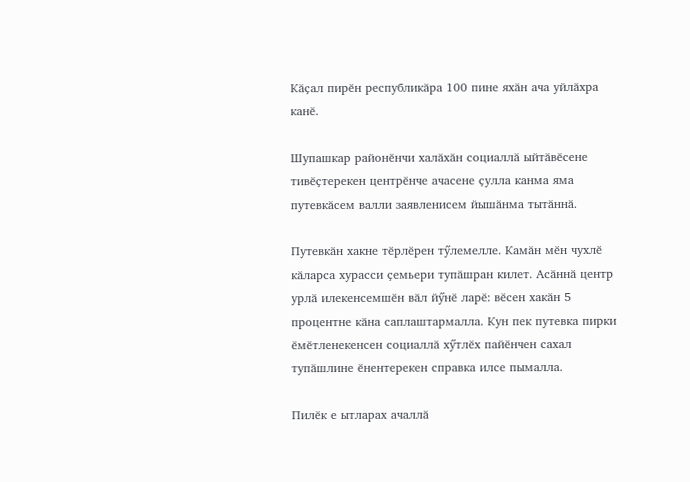Кӑҫал пирӗн республикӑра 100 пине яхӑн ача уйлӑхра канӗ.

Шупашкар районӗнчи халӑхӑн социаллӑ ыйтӑвӗсене тивӗҫтерекен центрӗнче ачасене ҫулла канма яма путевкӑсем валли заявленисем йышӑнма тытӑннӑ.

Путевкӑн хакне тӗрлӗрен тӳлемелле. Камӑн мӗн чухлӗ кӑларса хурасси ҫемьери тупӑшран килет. Асӑннӑ центр урлӑ илекенсемшӗн вӑл йӳнӗ ларӗ: вӗсен хакӑн 5 процентне кӑна саплаштармалла. Кун пек путевка пирки ӗмӗтленекенсен социаллӑ хӳтлӗх пайӗнчен сахал тупӑшлине ӗнентерекен справка илсе пымалла.

Пилӗк е ытларах ачаллӑ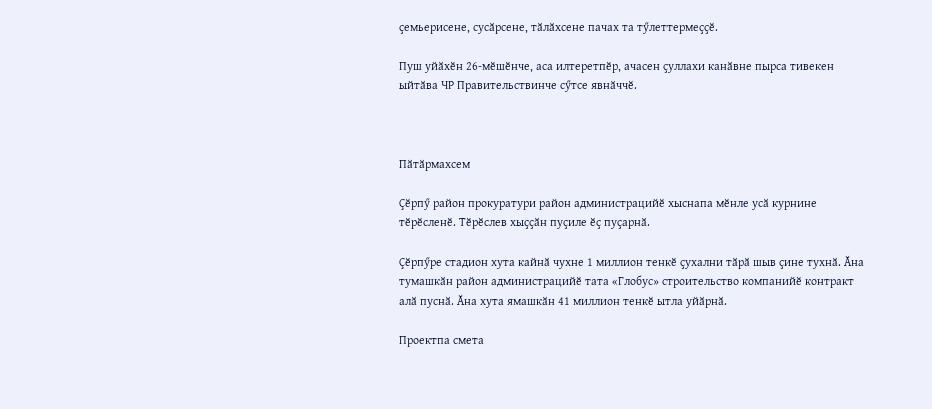ҫемьерисене, сусӑрсене, тӑлӑхсене пачах та тӳлеттермеҫҫӗ.

Пуш уйӑхӗн 26-мӗшӗнче, аса илтеретпӗр, ачасен ҫуллахи канӑвне пырса тивекен ыйтӑва ЧР Правительствинче сӳтсе явнӑччӗ.



Пӑтӑрмахсем

Ҫӗрпӳ район прокуратури район администрацийӗ хыснапа мӗнле усӑ курнине тӗрӗсленӗ. Тӗрӗслев хыҫҫӑн пуҫиле ӗҫ пуҫарнӑ.

Ҫӗрпӳре стадион хута кайнӑ чухне 1 миллион тенкӗ ҫухални тӑрӑ шыв ҫине тухнӑ. Ӑна тумашкӑн район администрацийӗ тата «Глобус» строительство компанийӗ контракт алӑ пуснӑ. Ӑна хута ямашкӑн 41 миллион тенкӗ ытла уйӑрнӑ.

Проектпа смета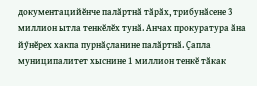документацийӗнче палӑртнӑ тӑрӑх, трибунӑсене 3 миллион ытла тенкӗлӗх тунӑ. Анчах прокуратура ӑна йӳнӗрех хакпа пурнӑҫланине палӑртнӑ. Ҫапла муниципалитет хыснине 1 миллион тенкӗ тӑкак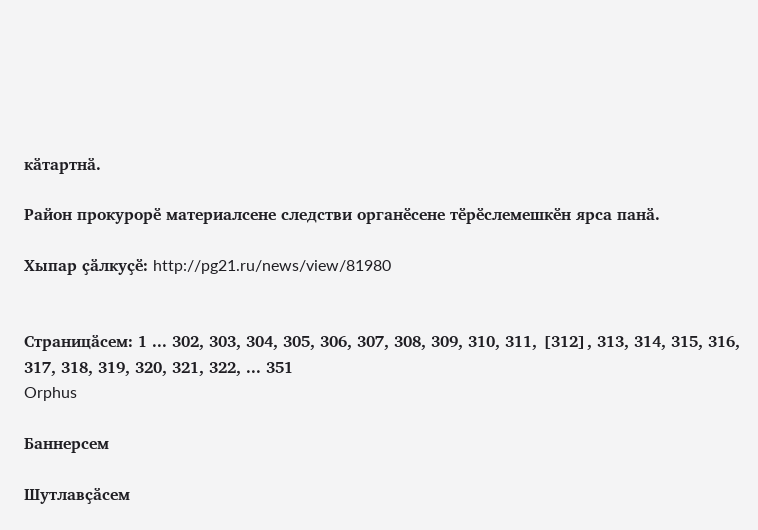кӑтартнӑ.

Район прокурорӗ материалсене следстви органӗсене тӗрӗслемешкӗн ярса панӑ.

Хыпар ҫӑлкуҫӗ: http://pg21.ru/news/view/81980


Страницӑсем: 1 ... 302, 303, 304, 305, 306, 307, 308, 309, 310, 311, [312], 313, 314, 315, 316, 317, 318, 319, 320, 321, 322, ... 351
Orphus

Баннерсем

Шутлавҫӑсем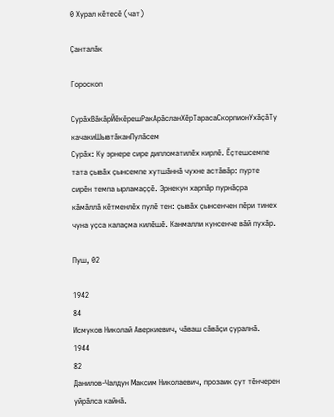0 Хурал кӗтесӗ (чат)

Ҫанталӑк

Гороскоп

СурӑхВӑкӑрЙӗкӗрешРакАрӑсланХӗрТарасаСкорпионУхӑҫӑТу качакиШывтӑканПулӑсем
Сурӑх: Ку эрнере сире дипломатилӗх кирлӗ. Ӗҫтешсемпе тата ҫывӑх ҫынсемпе хутшӑннӑ чухне астӑвӑр: пурте сирӗн темпа ырламаҫҫӗ. Эрнекун харпӑр пурнӑҫра кӑмӑллӑ кӗтменлӗх пулӗ тен: ҫывӑх ҫынсенчен пӗри тинех чуна уҫса калаҫма килӗшӗ. Канмалли кунсенче вӑй пухӑр.

Пуш, 02

1942
84
Исмуков Николай Аверкиевич, чӑваш сӑвӑҫи ҫуралнӑ.
1944
82
Данилов-Чалдун Максим Николаевич, прозаик ҫут тӗнчерен уйрӑлса кайнӑ.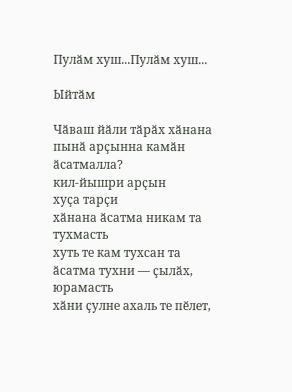Пулӑм хуш...Пулӑм хуш...

Ыйтӑм

Чӑваш йӑли тӑрӑх хӑнана пынӑ арҫынна камӑн ӑсатмалла?
кил-йышри арҫын
хуҫа тарҫи
хӑнана ӑсатма никам та тухмасть
хуть те кам тухсан та
ӑсатма тухни — ҫылӑх, юрамасть
хӑни ҫулне ахаль те пӗлет,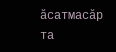ӑсатмасӑр та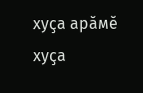хуҫа арӑмӗ
хуҫа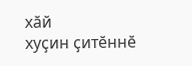хӑй
хуҫин ҫитӗннӗ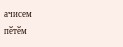ачисем
пӗтӗм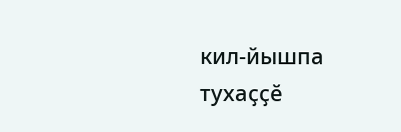кил-йышпа тухаҫҫӗ